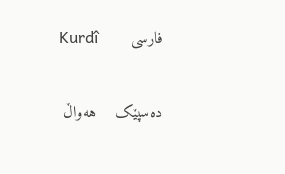فارسی       Kurdî

ده‌سپێک    هه‌واڵ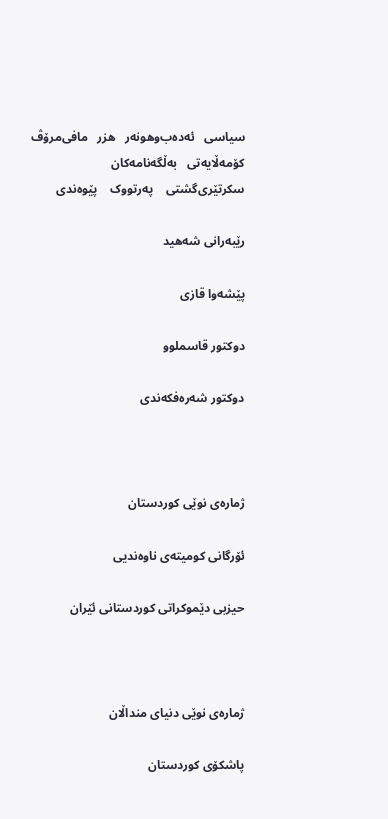سیاسی   ئه‌ده‌ب‌وهونه‌ر   هزر   مافی‌مرۆڤ    کۆمه‌ڵایه‌تی   به‌ڵگه‌نامه‌کان    سکرتێری‌گشتی    په‌رتووک    پێوه‌ندی

رێبه‌رانی شه‌هید

پێشه‌وا قازی‌

دوكتور قاسملوو

دوكتور شه‌ره‌فکه‌ندی



ژماره‌ی نوێی كوردستان

ئۆرگانی كومیته‌ی ناوه‌ندیی

حیزبی دێموكراتی كوردستانی ئێران



ژماره‌ی نوێی دنیای منداڵان

پاشكۆی كوردستان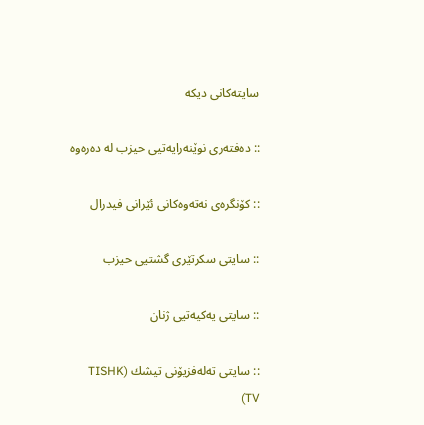سایته‌کانی دیکه

:: ده‌فته‌ری نوێنه‌رایه‌تیی حیزب له ده‌ره‌وه

:: كۆنگره‌ی‌ نه‌ته‌وه‌كانی‌ ئێرانی‌ فیدرال

:: سایتی سکرتێری گشتیی حیزب

:: سایتی یه‌كیه‌تیی ژنان

:: سایتی ته‌له‌فزیۆنی‌ تیشك (TISHK TV)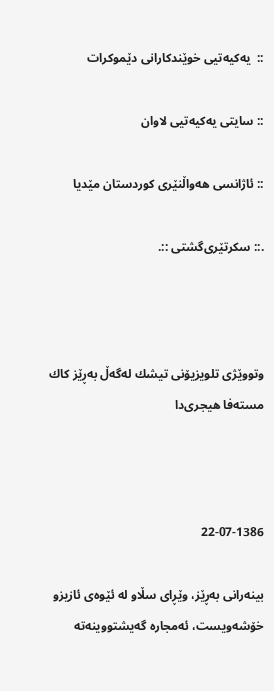::  یه‌كیه‌تیی‌ خوێندكارانی‌ دێموكرات

:: سایتی یه‌کیه‌تیی لاوان

:: ئاژانسی هه‌واڵنێری كوردستان مێدیا

.:: سکرتێری‌گشتی ::.



وتووێژی‌ تلویزیۆنی‌ تیشك له‌گه‌ڵ به‌ڕێز كاك مسته‌فا هیجری‌دا



22-07-1386

بینه‌رانی‌ به‌ڕێز، وێڕای‌ سڵاو له‌ ئێوه‌ی‌ ئازیز‌و خۆشه‌ویست، ئه‌مجاره‌ گه‌یشتووینه‌ته‌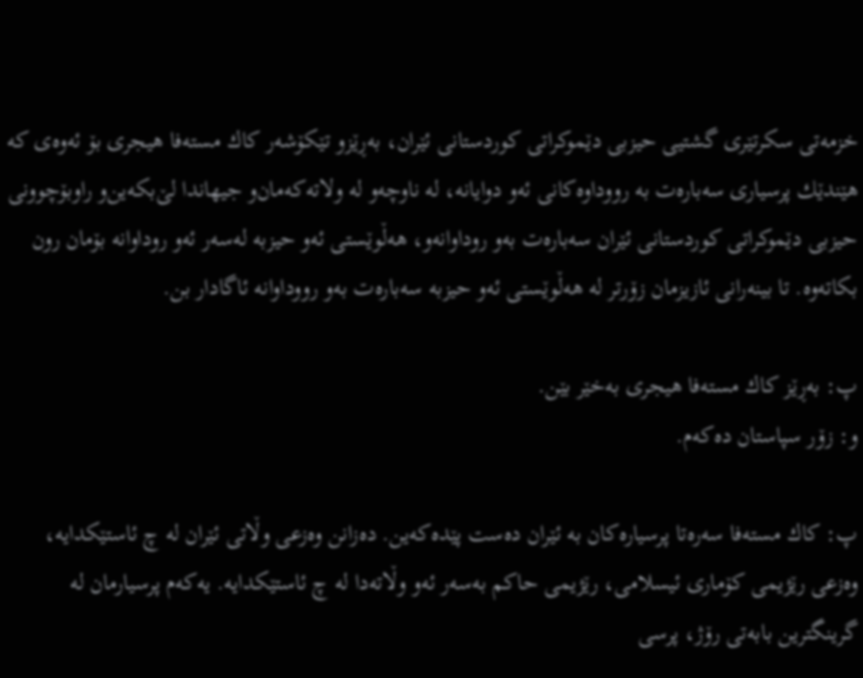خزمه‌تی‌ سكرتێری‌ گشتیی‌ حیزبی‌ دێموكراتی‌ كوردستانی‌ ئێران، به‌ڕێز‌و تێكۆشه‌ر كاك مسته‌فا هیجری‌ بۆ ئه‌وه‌ی‌ كه‌ هێندێك پرسیاری‌ سه‌باره‌ت به‌ رووداوه‌كانی‌ ئه‌و دوایانه‌، له‌ ناوچه‌‌و له‌ ولاته‌كه‌مان‌و جیهاندا لێ‌بكه‌ین‌و راوبۆچوونی‌ حیزبی‌ دێموكراتی‌ كوردستانی‌ ئێران سه‌باره‌ت به‌و روداوانه‌‌و، هه‌ڵوێستی‌ ئه‌و حیزبه‌ له‌سه‌ر ئه‌و روداوانه‌ بۆمان رون بكاته‌وه‌. تا بینه‌رانی‌ ئازیزمان زۆرتر له‌ هه‌ڵوێستی‌ ئه‌و حیزبه‌ سه‌باره‌ت به‌و رووداوانه‌ ئاگادار بن.

پ: به‌ڕێز كاك مسته‌فا هیجری‌ به‌خێر بێن.
و: زۆر سپاستان ده‌كه‌م.

پ: كاك مسته‌فا سه‌ره‌تا پرسیاره‌كان به‌ ئێران ده‌ست پێده‌كه‌ین. ده‌زانن وه‌زعی‌ وڵاتی‌ ئێران له‌ چ ئاستێكدایه‌، وه‌زعی‌ رێژیمی‌ كۆماری‌ ئیسلامی‌، رێژیمی‌ حاكم به‌سه‌ر ئه‌و وڵاته‌دا له‌ چ ئاستێكدایه‌. یه‌كه‌م پرسیارمان له‌ گرینگترین بابه‌تی‌ رۆژ، پرسی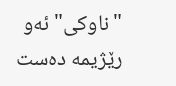"ناوكی‌" ئه‌و رێژیمه‌ ده‌ست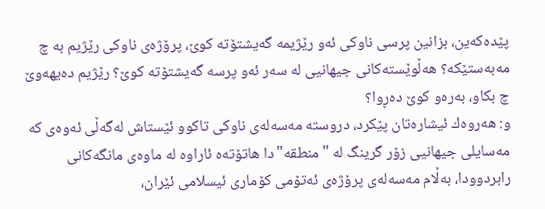پێده‌كه‌ین، بزانین پرسی ناوكی‌ ئه‌و رێژیمه‌ گه‌یشتۆته‌ كوێ‌، پرۆژه‌ی‌ ناوكی‌ رێژیم به‌ چ مه‌به‌ستێكه‌؟ هه‌ڵوێسته‌كانی‌ جیهانیی‌ له‌ سه‌ر ئه‌و پرسه‌ گه‌یشتۆته‌ كوێ‌؟ رێژیم ده‌یهه‌وێ‌ چ بكا‌و، به‌ره‌و كوێ‌ ده‌ڕوا؟
و: هه‌روه‌ك ئیشاره‌تان پێكرد، دروسته‌ مه‌سه‌له‌ی‌ ناوكی‌ تاكوو ئێستاش له‌گه‌ڵی‌ ئه‌وه‌ی‌ كه‌ مه‌سایلی‌ جیهانیی‌ زۆر گرینگ له‌ "منطقه"دا هاتۆته‌ه‌ ئاراوه‌ له‌ ماوه‌ی‌ مانگه‌كانی‌ رابردوودا، به‌ڵام مه‌سه‌له‌ی‌ پرۆژه‌ی‌ ئه‌تۆمی‌ كۆماری‌ ئیسلامی‌ ئێران،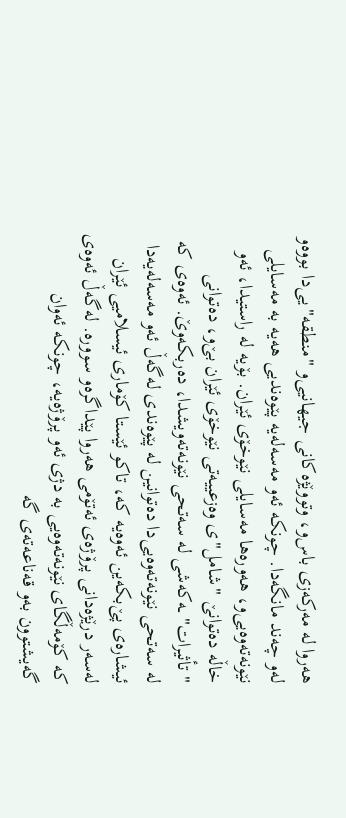هه‌روا له‌ مه‌ركه‌زی‌ باس‌و، وتووێژه‌كانی‌ جیهانیی‌‌و "منطقه"یی‌دا بووه‌‌و له‌و چه‌ند مانگه‌دا. چونكه‌ ئه‌و مه‌سه‌له‌یه‌ پێوه‌ندیی‌ هه‌یه‌ به‌ مه‌سایلی‌ نێونه‌ته‌وه‌یی‌‌و، هه‌وره‌ها مه‌سایلی‌ نێوخۆی ئێران. بۆیه‌ له‌ راستیدا، ئه‌و خاڵه‌ ده‌توانێ‌ "شامل"ی‌ وه‌زعییه‌تی‌ نێوخۆی‌ ئێران بێ‌‌و، ده‌توانی‌ "تأثیرات"ـه‌كه‌شی له‌ سه‌تحی‌ نێونه‌ته‌ویشدا، ده‌ربكه‌وێ‌. ئه‌وه‌ی‌ كه‌ له‌ سه‌تحی نێونه‌ته‌وه‌یی‌دا ده‌توانین له‌ پێوه‌ندی‌ له‌گه‌ڵ ئه‌و مه‌سه‌له‌یه‌دا ئیشاره‌ی‌ پێ‌بكه‌ین ئه‌وه‌یه‌ كه‌، تاكو ئێستا كۆماری‌ ئیسلامیی‌ ئێران له‌سه‌ر درێژه‌دانی‌ پرۆژه‌ی‌ ئه‌تۆمی‌ هه‌روا پێداگره‌و سووره‌. له‌گه‌ڵ ئه‌وه‌ی‌ كه‌ كۆمه‌ڵگای‌ نێونه‌ته‌وه‌یی‌ به‌ دژی‌ ئه‌و پرۆژه‌یه‌، چونكه‌ ئه‌وان گه‌یشتوون به‌و قه‌ناعه‌ته‌ی‌ گه‌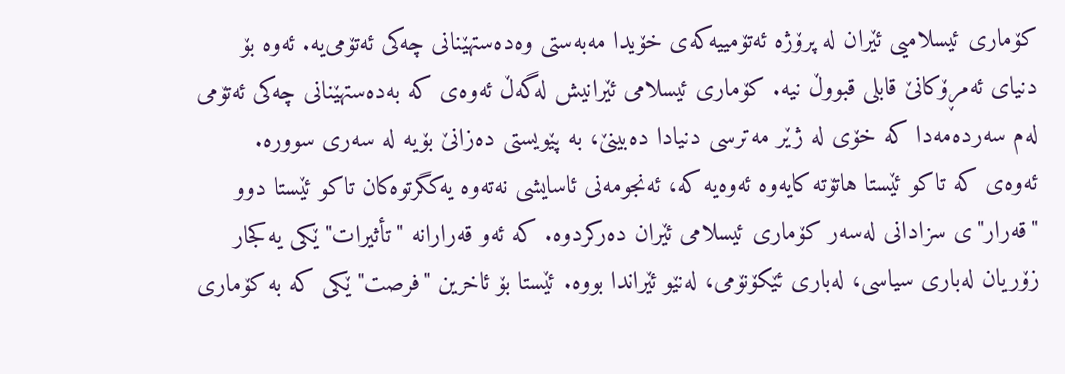كۆماری‌ ئیسلامیی‌ ئێران له‌ پرۆژه‌ ئه‌تۆمییه‌كه‌ی‌ خۆیدا مه‌به‌ستی‌ وه‌ده‌ستهێنانی‌ چه‌كی‌ ئه‌تۆمی‌یه‌. ئه‌وه‌ بۆ دنیای‌ ئه‌مڕۆكانێ‌ قابلی‌ قبووڵ نیه‌. كۆماری‌ ئیسلامی‌ ئێرانیش له‌گه‌ڵ ئه‌وه‌ی‌ كه‌ به‌ده‌ستهێنانی‌ چه‌كی‌ ئه‌تۆمی‌ له‌م سه‌رده‌مه‌دا كه‌ خۆی‌ له‌ ژێر مه‌ترسی‌ دنیادا ده‌بینێ‌، به‌ پێویستی‌ ده‌زانێ‌ بۆیه‌ له‌ سه‌ری‌ سووره‌.
ئه‌وه‌ی‌ كه‌ تاكو ئێستا هاتۆته‌ كایه‌وه‌ ئه‌وه‌یه‌ كه‌، ئه‌نجومه‌نی‌ ئاسایشی‌ نه‌ته‌وه‌ یه‌كگرتوه‌كان تاكو ئێستا دوو "قه‌رار"ی‌ سزادانی‌ له‌سه‌ر كۆماری‌ ئیسلامی‌ ئێران ده‌ركردوه‌. كه‌ ئه‌و قه‌رارانه‌ "تأثیرات"ێكی‌ یه‌كجار زۆریان له‌باری‌ سیاسی، له‌باری‌ ئێكۆنۆمی‌، له‌نێو ئێراندا بووه‌. ئێستا بۆ ئاخرین "فرصت"ێكی‌ كه‌ به‌ كۆماری‌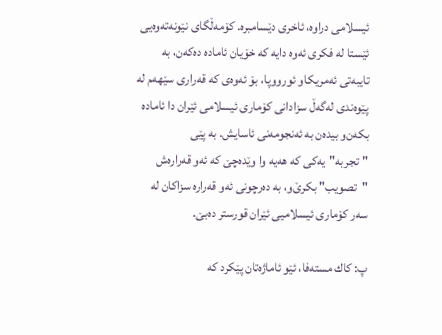ئیسلامی‌ دراوه‌، ئاخری‌ دێسامبره‌. كۆمه‌ڵگای‌ نێونه‌ته‌وه‌یی‌ ئێستا له‌ فكری‌ ئه‌وه‌ دایه‌ كه‌ خۆیان ئاماده‌ ده‌كه‌ن، به‌ تایبه‌تی‌ ئه‌مریكا‌و ئورووپا، بۆ ئه‌وه‌ی‌ كه‌ قه‌راری‌ سێهه‌م له‌ پێوه‌ندی‌ له‌گه‌ڵ سزادانی‌ كۆماری‌ ئیسلامی‌ ئێران دا ئاماده‌ بكه‌ن‌و بیده‌ن به‌ ئه‌نجومه‌نی‌ ئاسایش. به‌ پێی‌ "تجربه‌"یه‌كی‌ كه‌ هه‌یه‌ وا وێده‌چێ‌ كه‌ ئه‌و قه‌راره‌ش "تصویب" بكرێ‌‌و، به‌ ده‌رچونی‌ ئه‌و قه‌راره‌ سزاكان له‌ سه‌ر كۆماری‌ ئیسلامیی‌ ئێران قورستر ده‌بێ‌.

پ: كاك مسته‌فا، ئێو ئاماژه‌تان پێكرد كه‌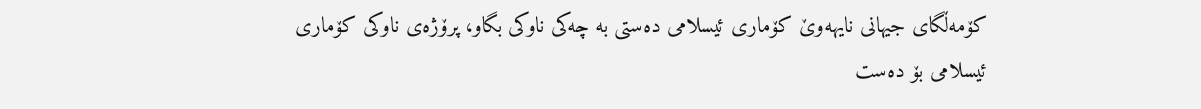كۆمه‌ڵگای‌ جیهانی‌ نایهه‌وێ‌ كۆماری‌ ئیسلامی‌ ده‌ستی‌ به‌ چه‌كی‌ ناوكی‌ بگا‌و، پرۆژه‌ی‌ ناوكی‌ كۆماری‌ ئیسلامی‌ بۆ ده‌ست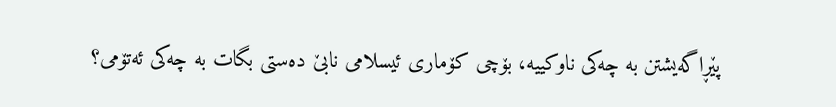پێڕاگه‌یشتن به‌ چه‌كی‌ ناوكییه‌، بۆچی‌ كۆماری‌ ئیسلامی‌ نابێ‌ ده‌ستی‌ بگات به‌ چه‌كی‌ ئه‌تۆمی‌؟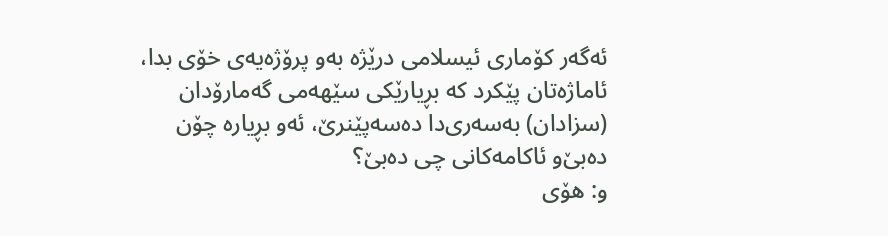ئه‌گه‌ر كۆماری‌ ئیسلامی‌ درێژه‌ به‌و پرۆژه‌یه‌ی‌ خۆی بدا، ئاماژه‌تان پێكرد كه‌ بڕیارێكی‌ سێهه‌می‌ گه‌مارۆدان (سزادان) به‌سه‌ری‌دا ده‌سه‌پێنرێ‌، ئه‌و بڕیاره‌ چۆن ده‌بێ‌‌و ئاكامه‌كانی‌ چی‌ ده‌بێ‌؟
و: هۆی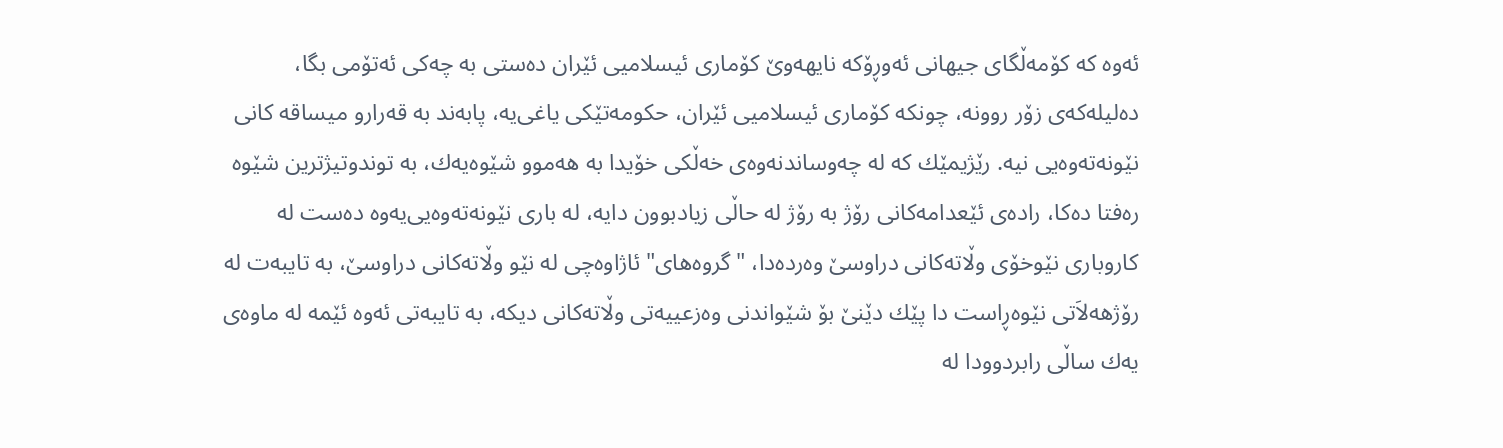ئه‌وه‌ كه‌ كۆمه‌ڵگای‌ جیهانی ئه‌وڕۆكه‌ نایهه‌وێ‌ كۆماری‌ ئیسلامیی‌ ئێران ده‌ستی‌ به‌ چه‌كی‌ ئه‌تۆمی‌ بگا، ده‌لیله‌كه‌ی‌ زۆر روونه‌، چونكه‌ كۆماری‌ ئیسلامیی‌ ئێران، حكومه‌تێكی‌ یاغی‌یه‌، پابه‌ند به‌ قه‌رارو میساقه كانی‌ نێونه‌ته‌وه‌یی‌ نیه‌. رێژیمێك كه‌ له‌ چه‌وساندنه‌وه‌ی‌ خه‌ڵكی‌ خۆیدا به‌ هه‌موو شێوه‌یه‌ك، به‌ توندوتیژترین شێوه‌ ره‌فتا ده‌كا، راده‌ی‌ ئێعدامه‌كانی‌ رۆژ به‌ رۆژ له‌ حاڵی‌ زیادبوون دایه‌، له‌ باری‌ نێونه‌ته‌وه‌یی‌یه‌وه‌ ده‌ست له‌ كاروباری‌ نێوخۆی وڵاته‌كانی‌ دراوسێ‌ وه‌رده‌دا، "گروه‌های‌" ئاژاوه‌چی‌ له‌ نێو وڵاته‌كانی‌ دراوسێ، به‌ تایبه‌ت له‌ رۆژهه‌لاَتی‌ نێوه‌ڕاست دا پێك دێنێ‌ بۆ شێواندنی‌ وه‌زعییه‌تی‌ وڵاته‌كانی‌ دیكه‌، به‌ تایبه‌تی‌ ئه‌وه‌ ئێمه‌ له‌ ماوه‌ی‌ یه‌ك ساڵی‌ رابردوودا له‌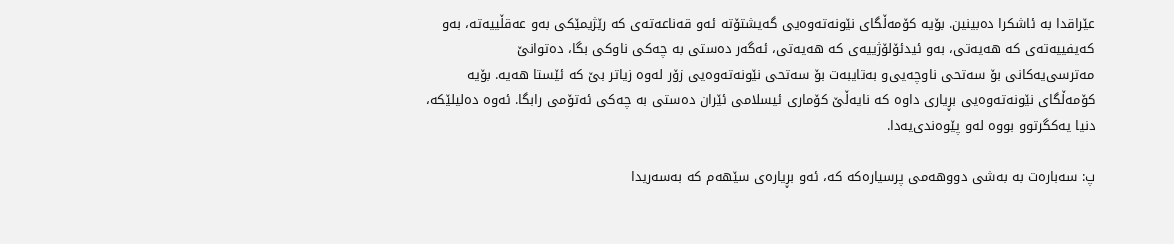عێراقدا به‌ ئاشكرا ده‌بینین. بۆیه‌ كۆمه‌ڵگای‌ نێونه‌ته‌وه‌یی‌ گه‌یشتۆته‌ ئه‌و قه‌ناعه‌ته‌ی‌ كه‌ رێژیمێكی‌ به‌و عه‌قڵییه‌ته‌، به‌و كه‌یفییه‌ته‌ی‌ كه‌ هه‌یه‌تی‌، به‌و ئیدئۆلۆژییه‌ی‌ كه‌ هه‌یه‌تی‌، ئه‌گه‌ر ده‌ستی‌ به‌ چه‌كی‌ ناوكی‌ بگا، ده‌توانێ‌ مه‌ترسی‌یه‌كانی‌ بۆ سه‌تحی‌ ناوچه‌یی‌‌و به‌تایبه‌ت بۆ سه‌تحی‌ نێونه‌ته‌وه‌یی‌ زۆر له‌وه‌ زیاتر بێ‌ كه‌ ئێستا هه‌یه‌. بۆیه‌ كۆمه‌ڵگای‌ نێونه‌ته‌وه‌یی‌ بڕیاری‌ داوه‌ كه‌ نایه‌ڵێ‌ كۆماری‌ ئیسلامی‌ ئێران ده‌ستی‌ به‌ چه‌كی‌ ئه‌تۆمی‌ رابگا. ئه‌وه‌ ده‌لیلێكه‌، دنیا یه‌كگرتوو بووه‌ له‌و پێوه‌ندی‌یه‌دا.

پ: سه‌باره‌ت به‌ به‌شی دووهه‌می‌ پرسیاره‌كه‌ كه‌، ئه‌و بڕیاره‌ی‌ سێهه‌م كه‌ به‌سه‌ریدا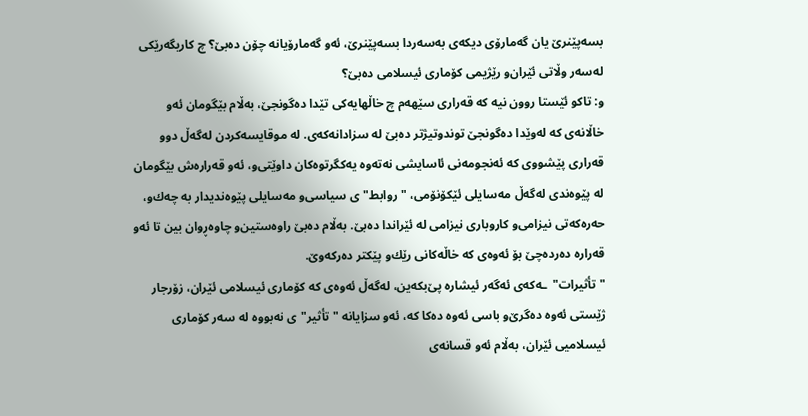بسه‌پێنرێ‌ یان گه‌مارۆی‌ دیكه‌ی‌ به‌سه‌ردا بسه‌پێنرێ‌، ئه‌و گه‌مارۆیانه‌ چۆن ده‌بێ‌؟ چ كاریگه‌رێكی‌ له‌سه‌ر وڵاتی‌ ئێران‌و رێژیمی‌ كۆماری‌ ئیسلامی‌ ده‌بێ‌؟
و: تاكو ئێستا روون نیه‌ كه‌ قه‌راری‌ سێهه‌م چ خاڵهایه‌كی‌ تێدا ده‌گونجێ‌، به‌ڵام بێگومان ئه‌و خاڵانه‌ی‌ كه‌ له‌وێدا ده‌گونجێ‌ توند‌وتیژتر ده‌بێ‌ له‌ سزادانه‌كه‌ی‌. له‌ موقایسه‌كردن له‌گه‌ڵ دوو قه‌راری‌ پێشووی‌ كه‌ ئه‌نجومه‌نی‌ ئاسایشی‌ نه‌ته‌وه‌ یه‌كگرتوه‌كان داوێتی‌و، ئه‌و قه‌راره‌ش بێگومان له‌ پێوه‌ندی‌ له‌گه‌ڵ مه‌سایلی‌ ئێكۆنۆمی‌، "روابط"ی‌ سیاسی‌و مه‌سایلی‌ پێوه‌ندیدار به‌ چه‌ك‌و، حه‌ره‌كه‌تی‌ نیزامی‌‌و كاروباری‌ نیزامی‌ له‌ ئێراندا ده‌بێ‌. به‌ڵام ده‌بێ‌ راوه‌ستین‌و چاوه‌ڕوان بین تا ئه‌و قه‌راره‌ ده‌رده‌چێ‌ بۆ ئه‌وه‌ی‌ كه‌ خاڵه‌كانی‌ رێك‌و پێكتر ده‌ركه‌وێ‌.
"تأثیرات"ـه‌كه‌ی‌ ئه‌گه‌ر ئیشاره‌ پێ‌بكه‌ین، له‌گه‌ڵ ئه‌وه‌ی‌ كه‌ كۆماری‌ ئیسلامی‌ ئێران، زۆرجار ژێستی‌ ئه‌وه‌ ده‌گرێ‌‌و باسی ئه‌وه‌ ده‌كا كه‌، ئه‌و سزایانه‌ "تأثیر"ی‌ نه‌بووه‌ له‌ سه‌ر كۆماری‌ ئیسلامیی‌ ئێران، به‌ڵام ئه‌و قسانه‌ی‌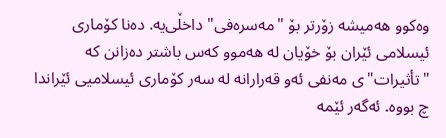وه‌كوو هه‌میشه‌ زۆرتر بۆ "مه‌سره‌فی‌" داخڵی‌یه‌. ده‌نا كۆماری‌ ئیسلامی‌ ئێران بۆ خۆیان له‌ هه‌موو كه‌س باشتر ده‌زانن كه‌ "تأثیرات"ی‌ مه‌نفی‌ ئه‌و قه‌رارانه‌ له‌ سه‌ر كۆماری‌ ئیسلامیی‌ ئێراندا چ بووه‌. ئه‌گه‌ر ئێمه‌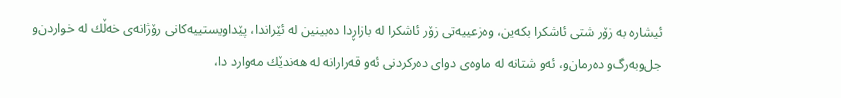ئیشاره‌ به‌ زۆر شتی‌ ئاشكرا بكه‌ین، وه‌زعییه‌تی‌ زۆر ئاشكرا له‌ بازاڕدا ده‌بینین له‌ ئێراندا، پێداویستییه‌كانی‌ رۆژانه‌ی‌ خه‌ڵك له‌ خواردن‌و جل‌وبه‌رگ‌و ده‌رمان‌و، ئه‌و شتانه‌ له‌ ماوه‌ی‌ دوای‌ ده‌ركردنی‌ ئه‌و قه‌رارانه‌ له‌ هه‌ندێك مه‌وارد دا،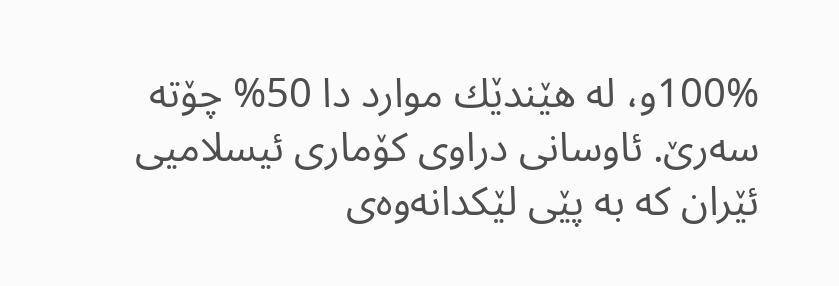100%و، له‌ هێندێك موارد دا 50% چۆته‌ سه‌رێ‌. ئاوسانی‌ دراوی‌ كۆماری‌ ئیسلامیی‌ ئێران كه‌ به‌ پێی‌ لێكدانه‌وه‌ی‌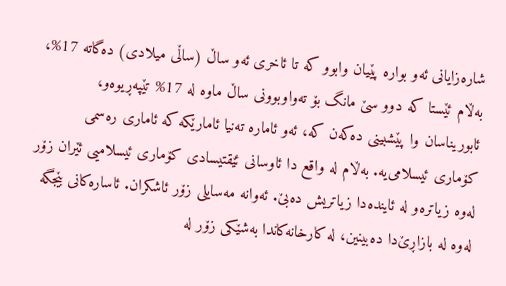شاره‌زایانی‌ ئه‌و بواره‌ پێیان وابوو كه‌ تا ئاخری‌ ئه‌و ساڵ (ساڵی‌ میلادی‌) ده‌گاته‌ 17%، به‌ڵام ئێستا كه‌ دوو سێ‌ مانگ بۆ ته‌واوبوونی‌ ساڵ ماوه‌ له‌ 17% تێپه‌ڕیوه‌‌و، ئابوریناسان وا پێشبینی‌ ده‌كه‌ن كه‌، ئه‌و ئاماره‌ ته‌نیا ئامارێكه‌ كه‌ ئاماری‌ ره‌سمی‌ كۆماری‌ ئیسلامی‌یه‌. به‌ڵام له‌ واقع دا ئاوسانی‌ ئێقتیسادی‌ كۆماری‌ ئیسلامیی‌ ئێران زۆر له‌وه‌ زیاتره‌‌و له‌ ئاینده‌دا زیاتریش ده‌بێ‌. ئه‌وانه‌ مه‌سایلی‌ زۆر ئاشكران. ئاساره‌كانی‌ بێجگه‌ له‌وه‌ له‌ بازاڕێ‌دا ده‌بینین، له‌ كارخانه‌كاندا به‌شێكی‌ زۆر له‌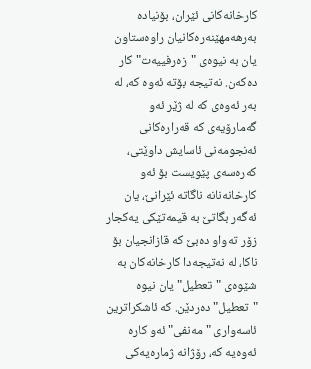كارخانه‌كانی‌ ئێران، بۆنیاده‌ به‌رهه‌مهێنه‌ره‌كانیان راوه‌ستاون یان به‌ نیوه‌ی‌ "زه‌رفییه‌ت" كار ده‌كه‌ن. نه‌تیجه‌ بۆته‌ ئه‌وه‌ كه‌، له‌ به‌ر ئه‌وه‌ی‌ كه‌ له‌ ژێر ئه‌و گه‌مارۆیه‌ی‌ كه‌ قه‌راره‌كانی‌ ئه‌نجومه‌نی‌ ئاسایش داوێتی‌، كه‌ره‌سه‌ی‌ پێویست بۆ ئه‌و كارخانه‌نانه‌ ناگاته‌ ئێرانێ‌، یان ئه‌گه‌ر بگاتێ‌ به‌ قیمه‌تێكی‌ یه‌كجار زۆر ته‌واو ده‌بێ‌ كه‌ قازانجیان بۆ ناكا، له‌ نه‌تیجه‌دا كارخانه‌كان به‌ شێوه‌ی‌ "تعطیل" یان نیوه‌ "تعطیل" ده‌ردێن. كه‌ ئاشكراترین ئاسه‌واری‌ "مه‌نفی‌" ئه‌و كاره‌ ئه‌وه‌یه‌ كه‌، رۆژانه‌ ژماره‌یه‌كی‌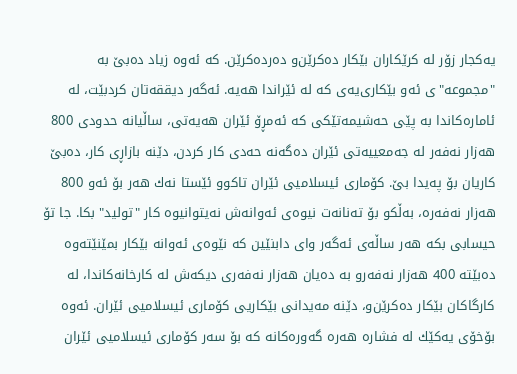یه‌كجار زۆر له‌ كرێكاران بێكار ده‌كرێن‌و ده‌رده‌كرێن. كه‌ ئه‌وه‌ زیاد ده‌بێ‌ به‌ "مجموعه‌"ی‌ ئه‌و بێكاری‌یه‌ی‌ كه‌ له‌ ئێراندا هه‌یه‌. ئه‌گه‌ر دیققه‌تان كردبێت، له‌ ئاماره‌كاندا به‌ پێی‌ حه‌شیمه‌تێكی‌ كه‌ ئه‌مڕۆ ئێران هه‌یه‌تی‌، ساڵیانه‌ حدودی‌ 800 هه‌زار نه‌فه‌ر له‌ جه‌معییه‌تی‌ ئێران ده‌گه‌نه‌ حه‌دی‌ كار كردن، دێنه‌ بازاڕی‌ كار، ده‌بێ‌ كاریان بۆ په‌یدا بێ‌. كۆماری‌ ئیسلامیی‌ ئێران تاكوو ئێستا نه‌ك هه‌ر بۆ ئه‌و 800 هه‌زار نه‌فه‌ره‌، به‌ڵكو بۆ ته‌نانه‌ت نیوه‌ی‌ ئه‌وانه‌ش نه‌یتوانیوه‌ كار "تولید" بكا. جا تۆ حیسابی‌ بكه‌ هه‌ر ساڵه‌ی‌ ئه‌گه‌ر وای‌ دابنێین كه‌ نێوه‌ی‌ ئه‌وانه‌ بێكار بمێنێته‌وه‌ ده‌بێته‌ 400 هه‌زار نه‌فه‌ر‌و به‌ ده‌یان هه‌زار نه‌فه‌ری‌ دیكه‌ش له‌ كارخانه‌كاندا، له‌ كارگاكان بێكار ده‌كرێن‌و، دێنه‌ مه‌یدانی‌ بێكاریی‌ كۆماری‌ ئیسلامیی‌ ئێران. ئه‌وه‌ بۆخۆی یه‌كێك له‌ فشاره‌ هه‌ره‌ گه‌وره‌كانه‌ كه‌ بۆ سه‌ر كۆماری‌ ئیسلامیی‌ ئێران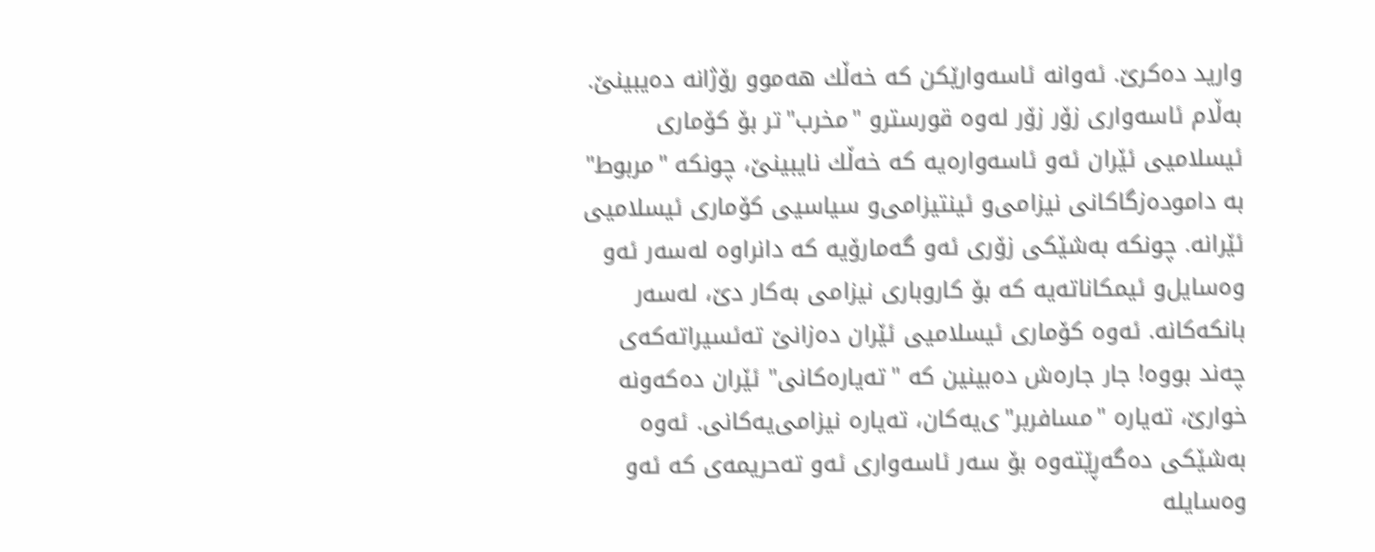وارید ده‌كرێ‌. ئه‌وانه‌ ئاسه‌وارێكن كه‌ خه‌ڵك هه‌موو رۆژانه‌ ده‌یبینێ‌. به‌ڵام ئاسه‌واری‌ زۆر زۆر له‌وه‌ قورستر‌و "مخرب"تر بۆ كۆماری‌ ئیسلامیی‌ ئێران ئه‌و ئاسه‌واره‌یه‌ كه‌ خه‌ڵك نایبینێ‌، چونكه‌ "مربوط" به‌ داموده‌زگاكانی‌ نیزامی‌‌و ئینتیزامی‌‌و سیاسیی كۆماری‌ ئیسلامیی ئێرانه‌. چونكه‌ به‌شێكی‌ زۆری‌ ئه‌و گه‌مارۆیه‌ كه‌ دانراوه‌ له‌سه‌ر ئه‌و وه‌سایل‌و ئیمكاناته‌یه‌ كه‌ بۆ كاروباری‌ نیزامی‌ به‌كار دێ‌، له‌سه‌ر بانكه‌كانه‌. ئه‌وه‌ كۆماری‌ ئیسلامیی‌ ئێران ده‌زانێ‌ ته‌ئسیراته‌كه‌ی‌ چه‌ند بووه‌! جار جاره‌ش ده‌بینین كه‌ "ته‌یاره‌كانی‌" ئێران ده‌كه‌ونه‌ خوارێ‌، ته‌یاره‌ "مسافربر"ی‌یه‌كان، ته‌یاره‌ نیزامی‌یه‌كانی‌. ئه‌وه‌ به‌شێكی‌ ده‌گه‌ڕێته‌وه‌ بۆ سه‌ر ئاسه‌واری‌ ئه‌و ته‌حریمه‌ی‌ كه‌ ئه‌و وه‌سایله‌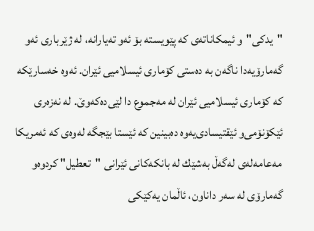"یدكی‌"و ئیمكاناته‌ی‌ كه‌ پێویسته‌ بۆ ئه‌و ته‌یارانه‌، له‌ ژێرباری‌ ئه‌و گه‌مارۆیه‌دا ناگه‌ن به‌ ده‌ستی‌ كۆماری‌ ئیسلامیی‌ ئێران. ئه‌وه‌ خه‌سارێكه‌ كه‌ كۆماری‌ ئیسلامیی‌ ئێران له‌ مه‌جموع دا لێی‌ده‌كه‌وێ‌. له‌ نه‌زه‌ری‌ ئێكۆنۆمی‌‌و ئێقتیسادی‌یه‌وه‌ ده‌بینین كه‌ ئێستا بێجگه‌ له‌وه‌ی‌ كه‌ ئه‌مریكا مه‌عامه‌له‌ی‌ له‌گه‌ڵ به‌شێك له‌ بانكه‌كانی‌ ئێرانی‌ "تعطیل" كردوه‌‌و گه‌مارۆی‌ له‌ سه‌ر داناون، ئاڵمان یه‌كێكی‌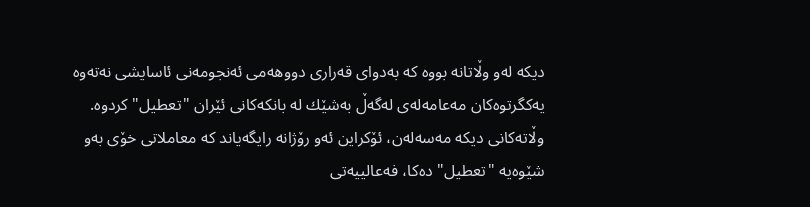دیكه‌ له‌و وڵاتانه‌ بووه‌ كه‌ به‌دوای‌ قه‌راری دووهه‌می‌ ئه‌نجومه‌نی‌ ئاسایشی‌ نه‌ته‌وه‌ یه‌كگرتوه‌كان مه‌عامه‌له‌ی‌ له‌گه‌ڵ به‌شێك له‌ بانكه‌كانی‌ ئێران "تعطیل" كردوه‌. وڵاته‌كانی‌ دیكه‌ مه‌سه‌له‌ن، ئۆكراین ئه‌و رۆژانه‌ رایگه‌یاند كه‌ معاملاتی‌ خۆی به‌‌و شێوه‌یه‌ "تعطیل" ده‌كا، فه‌عالییه‌تی‌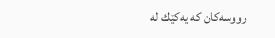رووسه‌كان كه‌ یه‌كێك له‌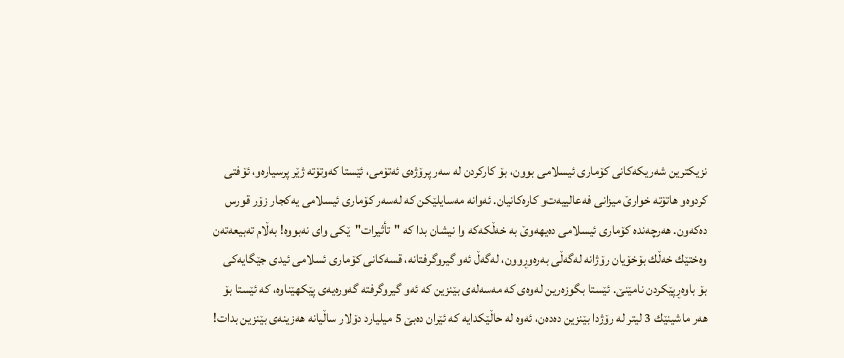نزیكترین شه‌ریكه‌كانی‌ كۆماری‌ ئیسلامی‌ بوون، بۆ كاركردن له‌ سه‌ر پرۆژه‌ی‌ ئه‌تۆمی‌، ئێستا كه‌وتۆته‌ ژێر پرسیاره‌و، ئۆفتی‌ كردوه‌‌و هاتۆته‌ خوارێ‌ میزانی‌ فه‌عالییه‌ت‌و كاره‌كانیان. ئه‌وانه‌ مه‌سایلێكن كه‌ له‌سه‌ر كۆماری‌ ئیسلامی‌ یه‌كجار زۆر قورس ده‌كه‌ون. هه‌رچه‌نده‌ كۆماری‌ ئیسلامی‌ ده‌یهه‌وێ‌ به‌ خه‌ڵكه‌كه‌ وا نیشان بدا كه‌ "تأثیرات"ێكی‌ وای‌ نه‌بووه‌! به‌ڵام ته‌بیعه‌ته‌ن وه‌ختێك خه‌ڵك بۆخۆیان رۆژانه‌ له‌گه‌ڵی‌ به‌ره‌وڕوون، له‌گه‌ڵ ئه‌و گیروگرفتانه‌، قسه‌كانی‌ كۆماری‌ ئسلامی‌ ئیدی‌ جێگایه‌كی‌ بۆ باوه‌ڕپێكردن نامێنێ‌. ئێستا بگوزه‌رین له‌وه‌ی‌ كه‌ مه‌سه‌له‌ی‌ بێنزین كه‌ ئه‌و گیروگرفته‌ گه‌وره‌یه‌ی‌ پێكهێناوه‌، كه‌ ئێستا بۆ هه‌ر ماشینێك 3 لیتر له‌ رۆژدا بێنزین ده‌ده‌ن، ئه‌وه‌ له‌ حاڵێكدایه‌ كه‌ ئێران ده‌بێ‌ 5 میلیارد دۆلار ساڵیانه‌ هه‌زینه‌ی‌ بێنزین بدات!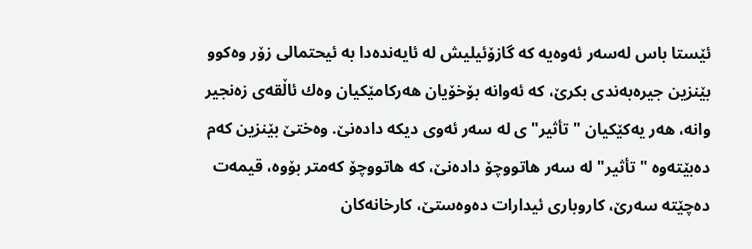ئێستا باس له‌سه‌ر ئه‌وه‌یه‌ كه‌ گازۆئیلیش له‌ ئایه‌نده‌دا به‌ ئیحتمالی‌ زۆر وه‌كوو بێنزین جیره‌به‌ندی‌ بكرێ‌، كه‌ ئه‌وانه‌ بۆخۆیان هه‌ركامێكیان وه‌ك ئاڵقه‌ی‌ زه‌نجیر وانه‌، هه‌ر یه‌كێكیان "تأثیر"ی‌ له‌ سه‌ر ئه‌وی‌ دیكه‌ داده‌نێ‌. وه‌ختێ‌ بێنزین كه‌م ده‌بێته‌وه‌ "تأثیر" له‌ سه‌ر هاتووچۆ داده‌نێ‌، كه‌ هاتووچۆ كه‌متر بۆوه‌، قیمه‌ت ده‌چێته‌ سه‌رێ‌، كاروباری‌ ئیدارات ده‌وه‌ستێ‌، كارخانه‌كان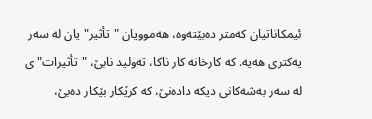ئیمكاناتیان كه‌متر ده‌بێته‌وه‌، هه‌موویان "تأثیر"یان له‌ سه‌ر یه‌كتری‌ هه‌یه‌. كه‌ كارخانه‌ كار ناكا، ته‌ولید نابێ‌، "تأثیرات‌"ى له‌ سه‌ر به‌شه‌كانی‌ دیكه‌ داده‌نێ‌، كه‌ كرێكار بێكار ده‌بێ‌،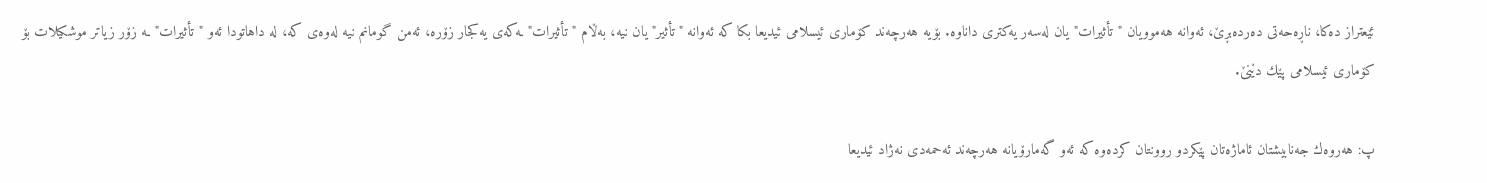ئێعتراز ده‌كا، ناڕه‌حه‌تی‌ ده‌رده‌بڕێ‌، ئه‌وانه‌ هه‌موویان "تأثیرات"یان له‌سه‌ر یه‌كتری‌ داناوه‌. بۆیه‌ هه‌رچه‌ند كۆماری‌ ئیسلامی‌ ئیدیعا بكا كه‌ ئه‌وانه‌ "تأثیر"یان نیه‌، به‌ڵام "تأثیرات"ـه‌كه‌ی‌ یه‌كجار زۆره‌، ئه‌من گومانم نیه‌ له‌وه‌ی‌ كه‌، له‌ داهاتودا ئه‌و "تأثیرات"ـه‌ زۆر زیاتر موشكیلات بۆ كۆماری‌ ئیسلامی‌ پێك دێنێ‌.

پ: هه‌روه‌ك جه‌نابیشتان ئاماژه‌تان پێكرد‌و روونتان كرده‌وه‌ كه‌ ئه‌و گه‌مارۆیانه‌ هه‌رچه‌ند ئه‌حمه‌دی‌ نه‌ژاد ئیدیعا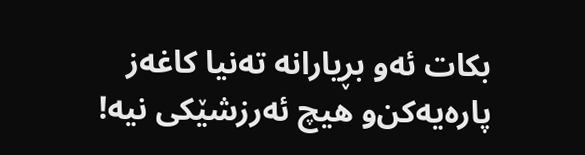بكات ئه‌و بڕیارانه‌ ته‌نیا كاغه‌ز پاره‌یه‌كن‌و هیچ ئه‌رزشێكی‌ نیه‌!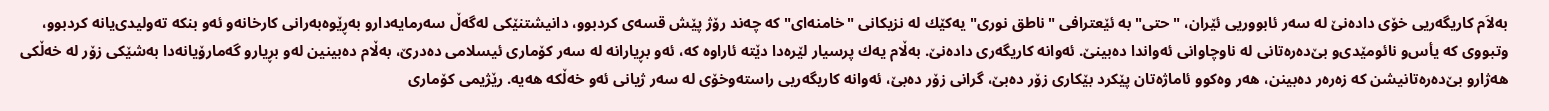به‌لاَم كاریگه‌ریی‌ خۆی‌ داده‌نێ‌ له‌ سه‌ر ئابووریی‌ ئێران، "حتی‌" به‌ ئێعترافی‌ "ناطق نوری‌" یه‌كێك له‌ نزیكانی‌ "خامنه‌ای" كه‌ چه‌ند رۆژ پێش قسه‌ی‌ كردبوو، دانیشتنێكی‌ له‌گه‌ڵ سه‌رمایه‌دار‌و به‌ڕێوه‌به‌رانی‌ كارخانه‌‌و ئه‌و بنكه‌ ته‌ولیدی‌یانه‌ كردبوو، وتبووی‌ كه‌ یأس‌و نائومێدی‌‌و بێ‌ده‌ره‌تانی‌ له‌ ناوچاوانی‌ ئه‌واندا ده‌بینێ‌. ئه‌وانه‌ كاریگه‌ری‌ داده‌نێ‌. به‌ڵام یه‌ك پرسیار لێره‌دا دێته‌ ئاراوه‌ كه‌، ئه‌و بڕیارانه‌ له‌ سه‌ر كۆماری‌ ئیسلامی‌ ده‌درێ‌، به‌ڵام ده‌بینین له‌و بڕیار‌و گه‌مارۆیانه‌دا به‌شێكی‌ زۆر له‌ خه‌ڵكی‌ هه‌ژار‌و بێ‌ده‌ره‌تانیشن كه‌ زه‌ره‌ر ده‌بینن، هه‌ر وه‌كوو ئاماژه‌تان پێكرد بێكاری‌ زۆر ده‌بێ‌، گرانی‌ زۆر ده‌بێ‌، ئه‌وانه‌ كاریگه‌ریی‌ راسته‌وخۆی‌ له‌ سه‌ر ژیانی‌ ئه‌و خه‌ڵكه‌ هه‌یه‌. رێژیمی‌ كۆماری‌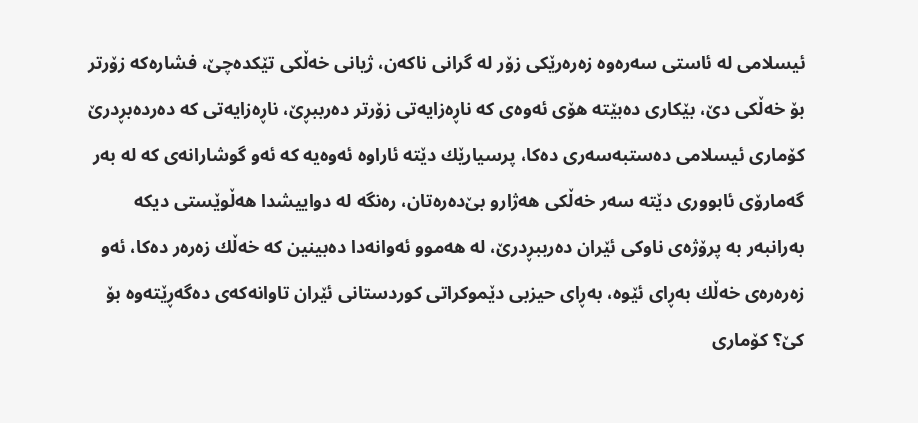ئیسلامی‌ له‌ ئاستی‌ سه‌ره‌وه‌ زه‌ره‌رێكی‌ زۆر له‌ گرانی‌ ناكه‌ن، ژیانی‌ خه‌ڵكی‌ تێكده‌چێ‌، فشاره‌كه‌ زۆرتر بۆ خه‌ڵكی‌ دێ، بێكاری‌ ده‌بێته‌ هۆی ئه‌وه‌ی‌ كه‌ ناڕه‌زایه‌تی‌ زۆرتر ده‌رببڕێ، ناڕه‌زایه‌تی‌ كه‌ ده‌رده‌بڕدرێ‌ كۆماری‌ ئیسلامی‌ ده‌ستبه‌سه‌ری‌ ده‌كا، پرسیارێك دێته‌ ئاراوه‌ ئه‌وه‌یه‌ كه‌ ئه‌و گوشارانه‌ی‌ كه‌ له‌ به‌ر گه‌مارۆی‌ ئابووری‌ دێته‌ سه‌ر خه‌ڵكی‌ هه‌ژار‌و بێ‌ده‌ره‌تان، ره‌نگه‌ له‌ دواییشدا هه‌ڵوێستی‌ دیكه‌ به‌رانبه‌ر به‌ پرۆژه‌ی‌ ناوكی‌ ئێران ده‌رببڕدرێ‌، له‌ هه‌موو ئه‌وانه‌دا ده‌بینین كه‌ خه‌ڵك زه‌ره‌ر ده‌كا، ئه‌و زه‌ره‌ره‌ی‌ خه‌ڵك به‌ڕای‌ ئێوه‌، به‌ڕای‌ حیزبی‌ دێموكراتی‌ كوردستانی‌ ئێران تاوانه‌كه‌ی‌ ده‌گه‌ڕێته‌وه‌ بۆ كێ‌؟ كۆماری‌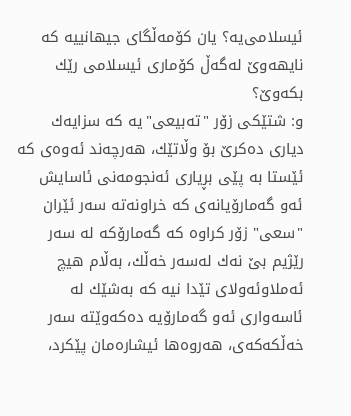ئیسلامی‌یه‌؟ یان كۆمه‌ڵگای‌ جیهانییه‌ كه‌ نایهه‌وێ‌ له‌گه‌ڵ كۆماری‌ ئیسلامی‌ رێك بكه‌وێ‌؟
و: شتێكی‌ زۆر "ته‌بیعی"یه‌ كه‌ سزایه‌ك دیاری‌ ده‌كرێ‌ بۆ وڵاتێك، هه‌رچه‌ند ئه‌وه‌ی‌ كه‌ ئێستا به‌ پێی‌ بڕیاری‌ ئه‌نجومه‌نی‌ ئاسایش ئه‌و گه‌مارۆیانه‌ی‌ كه‌ خراونه‌ته‌ سه‌ر ئێران "سعی‌" زۆر كراوه‌ كه‌ گه‌مارۆكه‌ له‌ سه‌ر رێژیم بێ‌ نه‌ك له‌سه‌ر خه‌ڵك، به‌ڵام هیچ ئه‌ملاوئه‌ولای‌ تێدا نیه‌ كه‌ به‌شێك له‌ ئاسه‌واری‌ ئه‌و گه‌مارۆیه‌ ده‌كه‌وێته‌ سه‌ر خه‌ڵكه‌كه‌ی‌، هه‌روه‌ها ئیشاره‌مان پێكرد،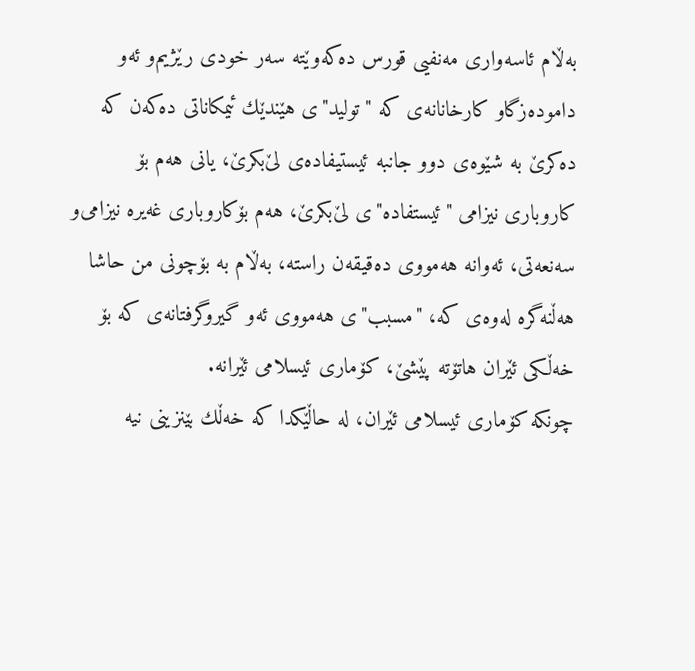به‌ڵام ئاسه‌واری‌ مه‌نفیی‌ قورس ده‌كه‌وێته‌ سه‌ر خودی‌ رێژیم‌و ئه‌و داموده‌زگا‌و كارخانانه‌ی‌ كه‌ "تولید"ی‌ هێندێك ئیمكاناتی‌ ده‌كه‌ن كه‌ ده‌كرێ‌ به‌ شێوه‌ی‌ دوو جانبه‌ ئیستیفاده‌ی‌ لێ‌بكرێ‌، یانی‌ هه‌م بۆ كاروباری‌ نیزامی‌ "ئیستفاده‌"ی‌ لێ‌بكرێ‌، هه‌م بۆكاروباری‌ غه‌یره‌ نیزامی‌‌و سه‌نعه‌تی‌، ئه‌وانه‌ هه‌مووی‌ ده‌قیقه‌ن راسته‌، به‌ڵام به‌ بۆچونی‌ من حاشا هه‌ڵنه‌گره‌ له‌وه‌ی‌ كه‌، "مسبب"ی‌ هه‌مووی‌ ئه‌و گیروگرفتانه‌ی‌ كه‌ بۆ خه‌ڵكی‌ ئێران هاتۆته‌ پێشێ‌، كۆماری‌ ئیسلامی ئێرانه‌.
چونكه‌ كۆماری‌ ئیسلامی‌ ئێران، له‌ حاڵێكدا كه‌ خه‌ڵك بێنزینی‌ نیه‌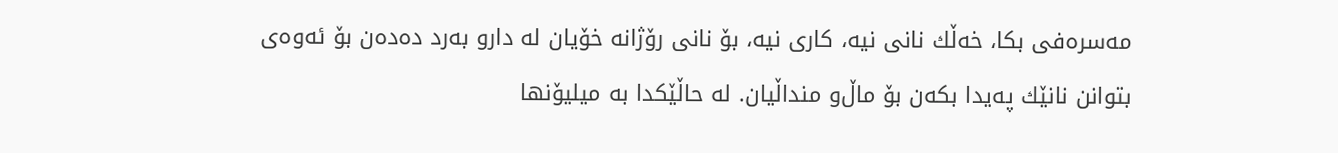مه‌سره‌فی‌ بكا، خه‌ڵك نانی‌ نیه‌، كاری‌ نیه‌، بۆ نانی‌ رۆژانه‌ خۆیان له‌ دارو به‌رد ده‌ده‌ن بۆ ئه‌وه‌ی‌ بتوانن نانێك په‌یدا بكه‌ن بۆ ماڵ‌و منداڵیان. له‌ حاڵێكدا به‌ میلیۆنها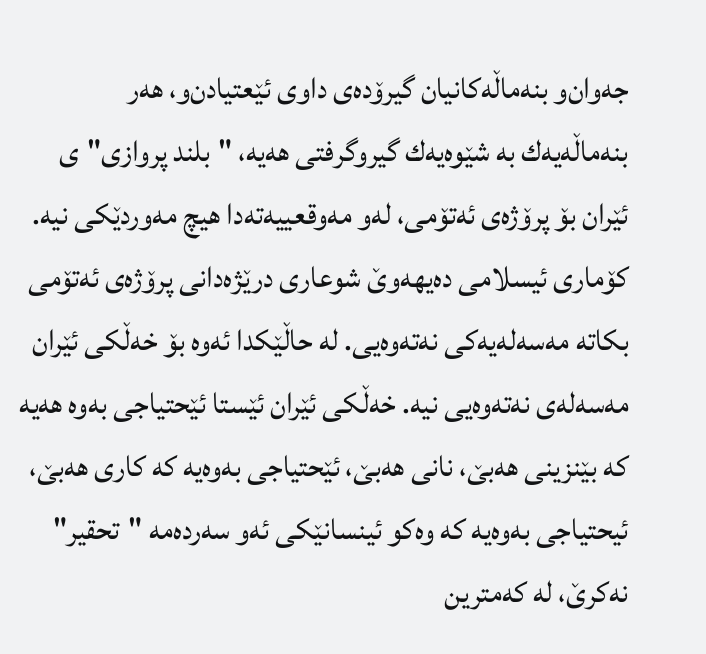جه‌وان‌و بنه‌ماڵه‌كانیان گیرۆده‌ی‌ داوی‌ ئێعتیادن‌و، هه‌ر بنه‌ماڵه‌یه‌ك به‌ شێوه‌یه‌ك گیروگرفتی‌ هه‌یه‌، "بلند پروازی‌"ی‌ ئێران بۆ پرۆژه‌ی‌ ئه‌تۆمی‌، له‌و مه‌وقعییه‌ته‌دا هیچ مه‌وردێكی‌ نیه‌. كۆماری‌ ئیسلامی‌ ده‌یهه‌وێ‌ شوعاری‌ درێژه‌دانی‌ پرۆژه‌ی‌ ئه‌تۆمی‌ بكاته‌ مه‌سه‌له‌یه‌كی‌ نه‌ته‌وه‌یی‌. له‌ حاڵێكدا ئه‌وه‌ بۆ خه‌ڵكی‌ ئێران مه‌سه‌له‌ی‌ نه‌ته‌وه‌یی‌ نیه‌. خه‌ڵكی‌ ئێران ئێستا ئێحتیاجی‌ به‌وه‌ هه‌یه‌ كه‌ بێنزینی‌ هه‌بێ‌، نانی‌ هه‌بێ‌، ئێحتیاجی‌ به‌وه‌یه‌ كه‌ كاری‌ هه‌بێ‌، ئیحتیاجی‌ به‌وه‌یه‌ كه‌ وه‌كو ئینسانێكی‌ ئه‌و سه‌رده‌مه‌ "تحقیر" نه‌كرێ‌، له‌ كه‌مترین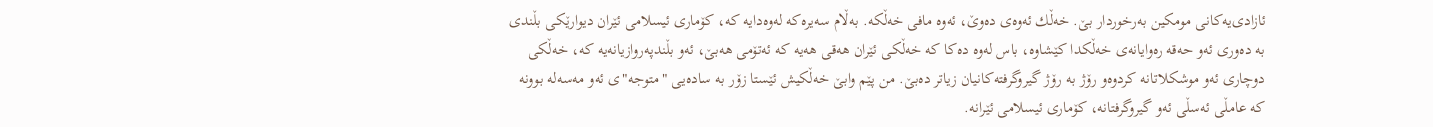ئازادی‌یه‌كانی‌ مومكین به‌رخوردار بێ‌. خه‌ڵك ئه‌وه‌ی‌ ده‌وێ‌، ئه‌وه‌ مافی‌ خه‌ڵكه‌. به‌ڵام سه‌یره‌كه‌ له‌وه‌دایه‌ كه‌، كۆماری‌ ئیسلامی‌ ئێران دیوارێكی‌ بڵندی‌ به‌ ده‌وری‌ ئه‌و حه‌قه‌ ره‌وایانه‌ی خه‌ڵكدا كێشاوه‌، باس له‌وه‌ ده‌كا كه‌ خه‌ڵكی‌ ئێران هه‌قی‌ هه‌یه‌ كه‌ ئه‌تۆمی‌ هه‌بێ‌، ئه‌و بڵندپه‌روازیانه‌یه‌ كه‌، خه‌ڵكی‌ دوچاری‌ ئه‌و موشكلاتانه‌ كردوه‌‌و رۆژ به‌ رۆژ گیروگرفته‌كانیان زیاتر ده‌بێ‌. من پێم وابێ‌ خه‌ڵكیش ئێستا زۆر به‌ ساده‌یی‌ "متوجه‌"ی‌ ئه‌و مه‌سه‌له‌ بوونه‌ كه‌ عامڵی‌ ئه‌سڵی‌ ئه‌و گیروگرفتانه‌، كۆماری‌ ئیسلامی‌ ئێرانه‌.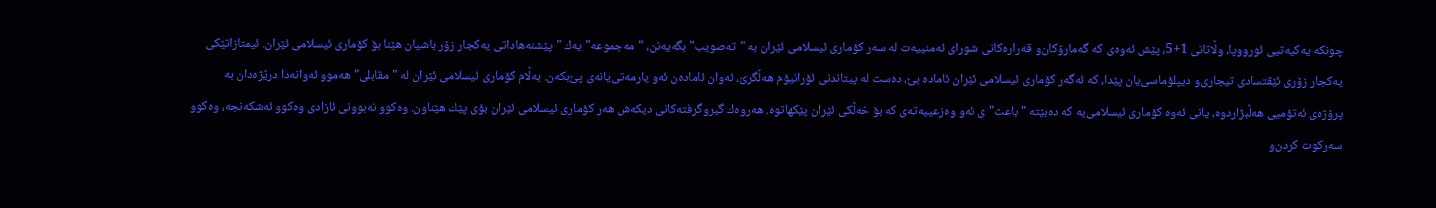چونكه‌ یه‌كیه‌تیی‌ ئورووپا، وڵاتانی‌ 1+5، پێش ئه‌وه‌ی‌ كه‌ گه‌مارۆكان‌و قه‌راره‌كانی‌ شورای‌ ئه‌منییه‌ت له‌ سه‌ر كۆماری‌ ئیسلامی‌ ئێران به‌ "ته‌صویب" بگه‌یه‌نن، "مه‌جموعه‌"یه‌ك "پێشنه‌هاداتی یه‌كجار زۆر باشیان هێنا بۆ كۆماری‌ ئیسلامی‌ ئێران. ئیمتازاتێكی‌ یه‌كجار زۆری‌ ئێقتسادی‌ تیجاری‌‌و دیپلۆماسی‌یان پێدا، كه‌ ئه‌گه‌ر كۆماری‌ ئیسلامی‌ ئێران ئاماده‌ بێ‌، ده‌ست له‌ پیتاندنی‌ ئۆرانیۆم هه‌ڵگرێ‌، ئه‌وان ئاماده‌ن ئه‌و یارمه‌تی‌یانه‌ی‌ پێ‌بكه‌ن. به‌ڵام كۆماری‌ ئیسلامی‌ ئێران له‌ "مقابلی‌" هه‌موو ئه‌وانه‌دا درێژه‌دان به‌ پرۆژه‌ی‌ ئه‌تۆمیی‌ هه‌ڵبژاردوه‌، یانی‌ ئه‌وه‌ كۆماری‌ ئیسلامی‌یه‌ كه‌ ده‌بێته‌ "باعث"ی‌ ئه‌و وه‌زعییه‌ته‌ی‌ كه‌ بۆ خه‌ڵكی‌ ئێران پێكهاتوه‌. هه‌روه‌ك گیروگرفته‌كانی‌ دیكه‌ش هه‌ر كۆماری‌ ئیسلامی‌ ئێران بۆی‌ پێك هێناون. وه‌كوو نه‌بوونی‌ ئازادی‌ وه‌كوو ئه‌شكه‌نجه‌، وه‌كوو سه‌ركوت كردن‌و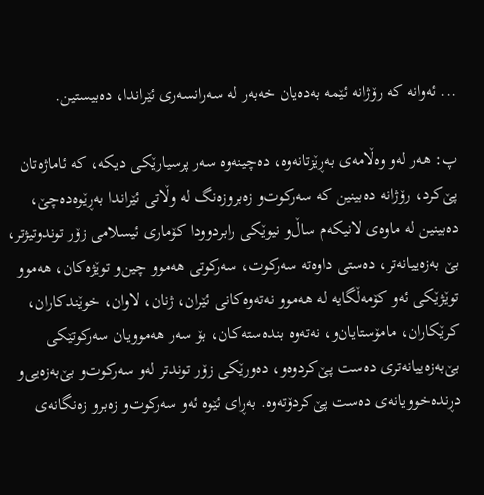... ئه‌وانه‌ كه‌ رۆژانه‌ ئێمه‌ به‌ده‌یان خه‌به‌ر له‌ سه‌رانسه‌ری‌ ئێراندا، ده‌بیستین.

پ: هه‌ر له‌و وه‌ڵامه‌ی‌ به‌ڕێزتانه‌وه‌، ده‌چینه‌وه‌ سه‌ر پرسیارێكی‌ دیكه‌، كه‌ ئاماژه‌تان پێ‌كرد، رۆژانه‌ ده‌بینین كه‌ سه‌ركوت‌و زه‌بروزه‌نگ له‌ وڵاتی‌ ئێراندا به‌ڕێوه‌ده‌چێ‌، ده‌بینین له‌ ماوه‌ی لانیكه‌م ساڵ‌و نیوێكی‌ رابردوودا كۆماری‌ ئیسلامی‌ زۆر توندوتیژتر، بێ‌ به‌زه‌ییانه‌تر، ده‌ستی‌ داوه‌ته‌ سه‌ركوت، سه‌ركوتی‌ هه‌موو چین‌و توێژه‌كان، هه‌موو توێژێكی‌ ئه‌و كۆمه‌ڵگایه‌ له‌ هه‌موو نه‌ته‌وه‌كانی‌ ئێران، ژنان، لاوان، خوێندكاران، كرێكاران، مامۆستایان‌و، نه‌ته‌وه‌ بنده‌سته‌كان، بۆ سه‌ر هه‌موویان سه‌ركوتێكی‌ بێ‌به‌زه‌ییانه‌تری ده‌ست پێ‌كردوه‌‌و، ده‌ورێكی‌ زۆر توندتر له‌و سه‌ركوت‌و بێ‌به‌زه‌یی‌‌و دڕنده‌خوویانه‌ی‌ ده‌ست پێ‌كردۆته‌وه‌. به‌ڕای‌ ئێوه‌ ئه‌و سه‌ركوت‌و زه‌برو زه‌نگانه‌ی‌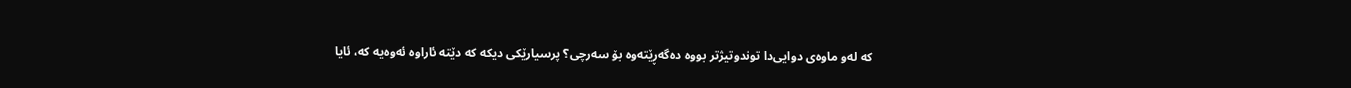كه‌ له‌و ماوه‌ی‌ دوایی‌دا توندوتیژتر بووه‌ ده‌گه‌ڕێته‌وه‌ بۆ سه‌رچی‌؟ پرسیارێكی‌ دیكه‌ كه‌ دێته‌ ئاراوه‌ ئه‌وه‌یه‌ كه‌، ئایا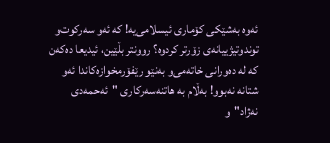ئه‌وه‌ به‌شێكی‌ كۆماری‌ ئیسلامی‌یه‌! كه‌ ئه‌و سه‌ركوت‌و توندوتیژییانه‌ی‌ زۆرتر كردوه‌؟ روونتر بڵێین، ئیدیعا ده‌كه‌ن كه‌ له‌ ده‌ورانی‌ خاته‌می‌‌و به‌نێو رێفۆرمخوازه‌كاندا ئه‌و شتانه‌ نه‌بوو! به‌ڵام به‌ هاتنه‌سه‌ركاری‌ "ئه‌حمه‌دی‌ نه‌ژاد"و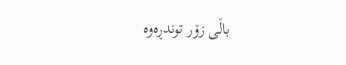باڵی‌ زۆر توندڕه‌وه‌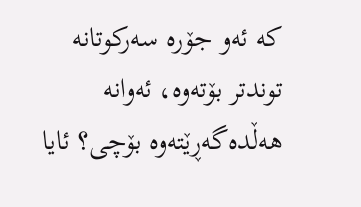كه‌ ئه‌و جۆره‌ سه‌ركوتانه‌ توندتر بۆته‌وه‌، ئه‌وانه‌ هه‌ڵده‌گه‌ڕێته‌وه‌ بۆچی‌؟ ئایا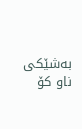به‌شێكی‌ ناو كۆ